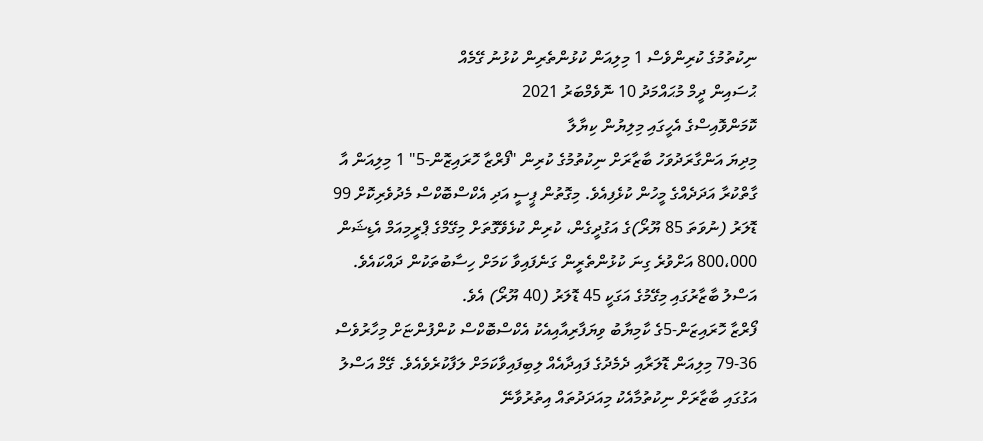ނިކުތުމުގެ ކުރިންވެސް 1 މިލިއަން ކުޅުންތެރިން ކުޅުނު ގޭމެއް
ޙުސައިން ދީމް މުޙައްމަދު 10 ނޮވެމްބަރު 2021
ކޮމަންވޮއިސްގެ އެހީގައި މިލިޔުން ކިޔާލާ
މިދިޔަ އަންގާރަދުވަހު ބާޒާރަށް ނިކުތުމުގެ ކުރިން "ފޯރްޒާ ހޮރައިޒޮން-5" 1 މިލިއަން އާ ގާތްކުރާ އަދަދެއްގެ މީހުން ކުޅެފިއެވެ. މިގޮތުން ޕީސީ އަދި އެކްސްބޮކްސް މެދުވެރިކޮށް 99 ޑޮލަރު (ނުވަތަ 85 ޔޫރޯ)ގެ އަގުދީގެން، ކުރިން ކުޅެވޭގޮތަށް މިގޭމްގެ ޕްރީމިއަމް އެޑިޝަން 800،000 އަށްވުރެ ގިނަ ކުޅުންތެރީން ގަނެފައިވާ ކަމަށް ހިސާބުތަކުން ދައްކައެވެ. އަސްލު ބާޒާރުގައި މިގޭމުގެ އަގަކީ 45 ޑޮލަރު (40 ޔޫރޯ) އެވެ.
ފޯރްޒާ ހޮރައިޒަން-5ގެ ކާމިޔާބު ވިޔަފާރިއާއިއެކު އެކްސްބޮކްސް ކުންފުންޏަށް މިހާރުވެސް 36-79 މިލިއަން ޑޮލަރާއި ދެމެދުގެ ފައިދާއެއް ލިބިފައިވާކަމަށް ލަފާކުރެވެއެވެ. ގޭމް އަސްލު އަގުގައި ބާޒާރަށް ނިކުތުމާއެކު މިއަދަދުތައް އިތުރުވާނޭ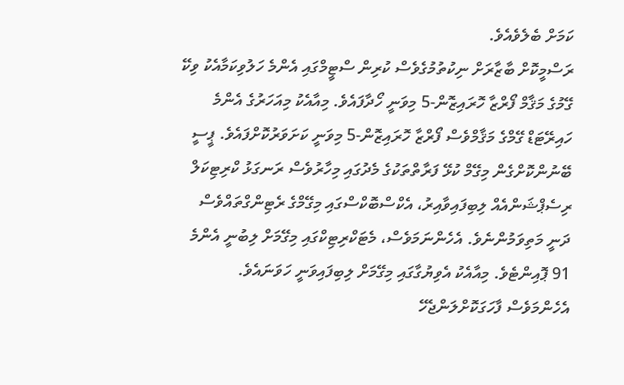ކަމަށް ބެލެވެއެވެ.
ރަސްމީކޮށް ބާޒާރަށް ނިކުތުމުގެވެސް ކުރިން ސްޓީމްގައި އެންމެ ހަލުވިކަމާއެކު ވިކޭ ގޭމުގެ މަޤާމް ފޯރްޒާ ހޮރައިޒޮން-5 މިވަނީ ހޯދާފައެވެ. މިއާއެކު މިއަހަރުގެ އެންމެ ހައިރޭޓަޑް ގޭމްގެ މަޤާމްވެސް ފޯރްޒާ ހޮރައިޒޮން-5 މިވަނީ ކަށަވަރުކޮށްފައެވެ. ޕީސީ ބޭނުންކޮށްގެން މިގޭމް ކުޅޭ ފަރާތްތަކުގެ މެދުގައި މިހާރުވެސް ރަނގަޅު ކްރިޓިކަލް ރިސެޕްޝަންއެއް ލިބިފައިވާއިރު، އެކްސްބޮކްސްގައި މިގޭމްގެ ރެޓިންގްތައްވެސް ދަނީ މަތިވަމުންނެވެ. އެހެންނަމަވެސް، މެޓަކްރިޓިކްގައި މިގޭމަށް ލިބުނީ އެންމެ 91 ޕޮއިންޓެވެ. މިއާއެކު އެވިޔުގާގައި މިގޭމަށް ލިބިފައިވަނީ ހަވަނައެވެ. އެހެންމަވެސް ފާހަގަކޮށްލަންޖެހޭ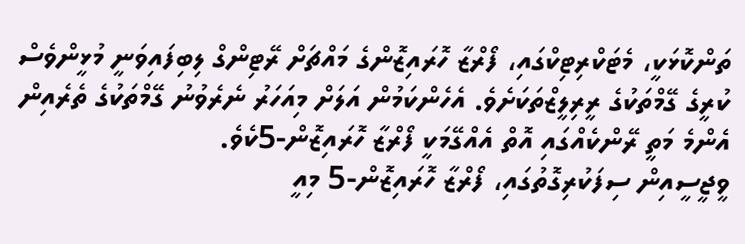ތަންކޮޅަކީ، މެޓަކްރިޓިކްގައި، ފޯރްޒާ ހޮރައިޒޮންގެ މައްޗަށް ރޭޓިންގް ލިބިފައިވަނީ މުޅީންވެސް ކުރީގެ ގޭމްތަކުގެ ރީރިލީޒްތަކަށެވެ. އެހެންކަމުން އަލަށް މިއަހަރު ނެރެވުނު ގޭމްތަކުގެ ތެރެއިން އެންމެ މަތީ ރޭންކެއްގައި އޮތް އެއްގޭމަކީ ފޯރްޒާ ހޮރައިޒޮން-5ކެވެ.
ވީޖީސީއިން ސިފަކުރިގޮތުގައި، ފޯރްޒާ ހޮރައިޒޮން-5 މިއީ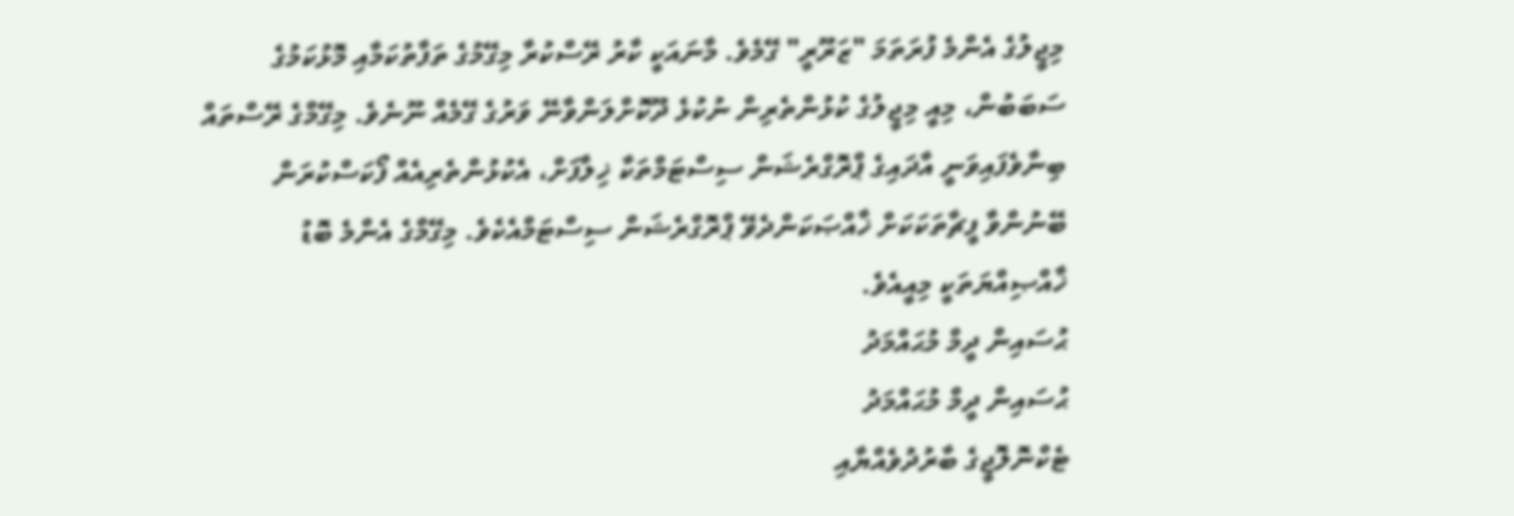މިޖީލުގެ އެންމެ ފުރަތަމަ "ޒަރޫރީ" ގޭމެވެ. މާނައަކީ ކާރު ރޭސްކުރާ މިގޭމުގެ ތަފާތުކަމާއި މޮޅުކަމުގެ ސަބަބުން، މިއީ މިޖީލުގެ ކުޅުންތެރިން ނުކުޅެ ދޫކޮށްލަންވާނޭ ވަރުގެ ގޭމެއް ނޫނެވެ. މިގޭމްގެ ރޭސްތައް ބިނާވެފައިވަނީ އާދައިގެ ޕްރޮގްރެޝަން ސިސްޓަމްތަކާ ޚިލާފަށް، އެކުޅުންތެރިއެއް ފޯކަސްކުރަން ބޭނުންވާ ފީޗާތަކަކަށް ޚާއްޞަކަންދެވޭ ޕްރޮގްރެޝަން ސިސްޓަމްއެކެވެ. މިގޭމްގެ އެންމެ ބޮޑު ޚާއްޞިއްޔަތަކީ މިއީއެވެ.
ޙުސައިން ދީމް މުޙައްމަދު
ޙުސައިން ދީމް މުޙައްމަދު
ޓެކްނޮލޮޖީގެ ބާރުދުވެއްޔާއި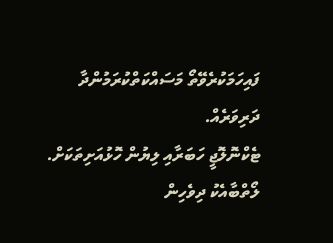ފައިހަމަކުރެވޭތޯ މަސައްކަތްކުރަމުންދާ ދަރިވަރެއް.
ޓެކްނޮލޮޖީ ހަބަރާއި ލިޔުން ހޮޅުއަށިތަކަށް.
ލޯތްބާއެކު ދިވެހިން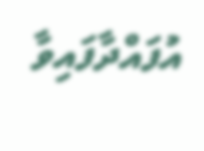އުފައްދާފައިވާ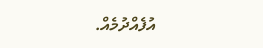އުފެއްދުމެއް.